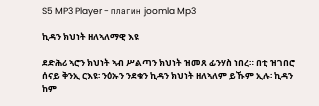S5 MP3 Player - плагин joomla Mp3

ኪዳን ክህነት ዘለኣለማዊ እዩ

ደድሕሪ ኣሮን ክህነት ኣብ ሥልጣን ክህነት ዝመጸ ፊንሃስ ነበረ። በቲ ዝገበሮ ሰናይ ቅንኢ ርእዩ፡ ንዕኡን ንደቁን ኪዳን ክህነት ዘለኣለም ይኹም ኢሉ፡ ኪዳን ከም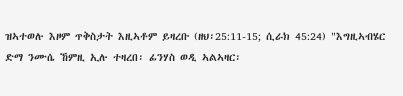ዝኣተወሉ እዞም ጥቅስታት እዚኣቶም ይዛረቡ (ዘህ፡25:11-15; ሲራክ 45:24) "እግዚኣብሄር ድማ ንሙሴ ኸምዚ ኢሉ ተዛረበ፡ ፊንሃስ ወዲ ኣልኣዛር፡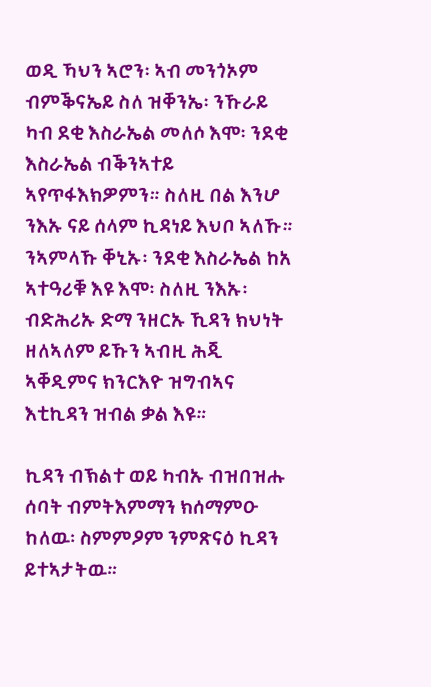ወዲ ኻህን ኣሮን፡ ኣብ መንጎኦም ብምቕናኤይ ስለ ዝቐንኤ፡ ንኹራይ ካብ ደቂ እስራኤል መለሶ እሞ፡ ንደቂ እስራኤል ብቕንኣተይ ኣየጥፋእክዎምን። ስለዚ በል እንሆ ንእኡ ናይ ሰላም ኪዳነይ እህቦ ኣለኹ። ንኣምላኹ ቐኒኡ፡ ንደቂ እስራኤል ከአ ኣተዓሪቑ እዩ እሞ፡ ስለዚ ንእኡ፡ ብድሕሪኡ ድማ ንዘርኡ ኺዳን ክህነት ዘለኣለም ይኹን ኣብዚ ሕጂ ኣቐዲምና ክንርእዮ ዝግብኣና እቲኪዳን ዝብል ቃል እዩ።

ኪዳን ብኽልተ ወይ ካብኡ ብዝበዝሑ ሰባት ብምትእምማን ክሰማምዑ ከለዉ፡ ስምምዖም ንምጽናዕ ኪዳን ይተኣታትዉ።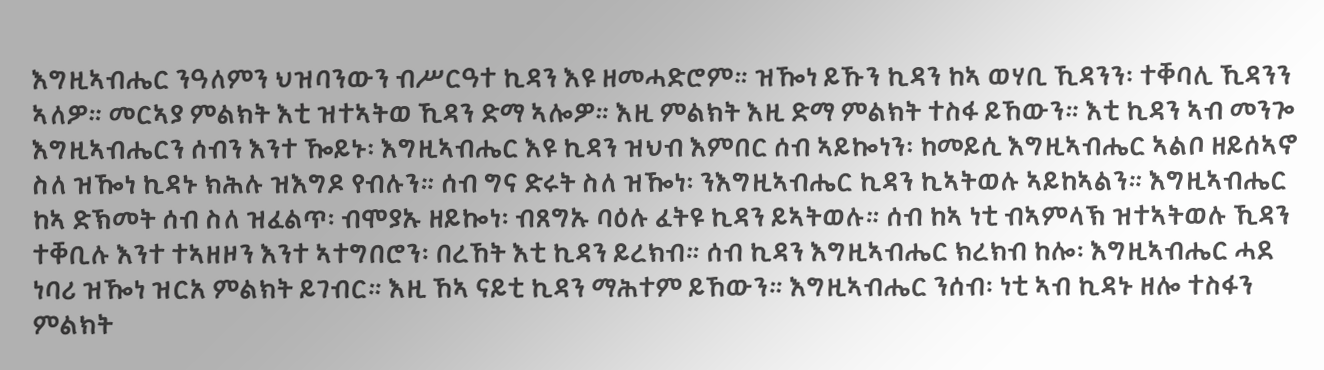እግዚኣብሔር ንዓለምን ህዝባንውን ብሥርዓተ ኪዳን እዩ ዘመሓድሮም። ዝዀነ ይኹን ኪዳን ከኣ ወሃቢ ኺዳንን፡ ተቐባሊ ኺዳንን ኣለዎ። መርኣያ ምልክት እቲ ዝተኣትወ ኺዳን ድማ ኣሎዎ። እዚ ምልክት እዚ ድማ ምልክት ተስፋ ይኸውን። እቲ ኪዳን ኣብ መንጐ እግዚኣብሔርን ሰብን እንተ ዀይኑ፡ እግዚኣብሔር እዩ ኪዳን ዝህብ እምበር ሰብ ኣይኰነን፡ ከመይሲ እግዚኣብሔር ኣልቦ ዘይሰኣኖ ስለ ዝዀነ ኪዳኑ ክሕሉ ዝእግዶ የብሉን። ሰብ ግና ድሩት ስለ ዝዀነ፡ ንእግዚኣብሔር ኪዳን ኪኣትወሉ ኣይከኣልን። እግዚኣብሔር ከኣ ድኽመት ሰብ ስለ ዝፈልጥ፡ ብሞያኡ ዘይኰነ፡ ብጸግኡ ባዕሉ ፈትዩ ኪዳን ይኣትወሉ። ሰብ ከኣ ነቲ ብኣምላኽ ዝተኣትወሉ ኺዳን ተቐቢሉ እንተ ተኣዘዞን እንተ ኣተግበሮን፡ በረኸት እቲ ኪዳን ይረክብ። ሰብ ኪዳን እግዚኣብሔር ክረክብ ከሎ፡ እግዚኣብሔር ሓደ ነባሪ ዝዀነ ዝርአ ምልክት ይገብር። እዚ ኸኣ ናይቲ ኪዳን ማሕተም ይኸውን። እግዚኣብሔር ንሰብ፡ ነቲ ኣብ ኪዳኑ ዘሎ ተስፋን ምልክት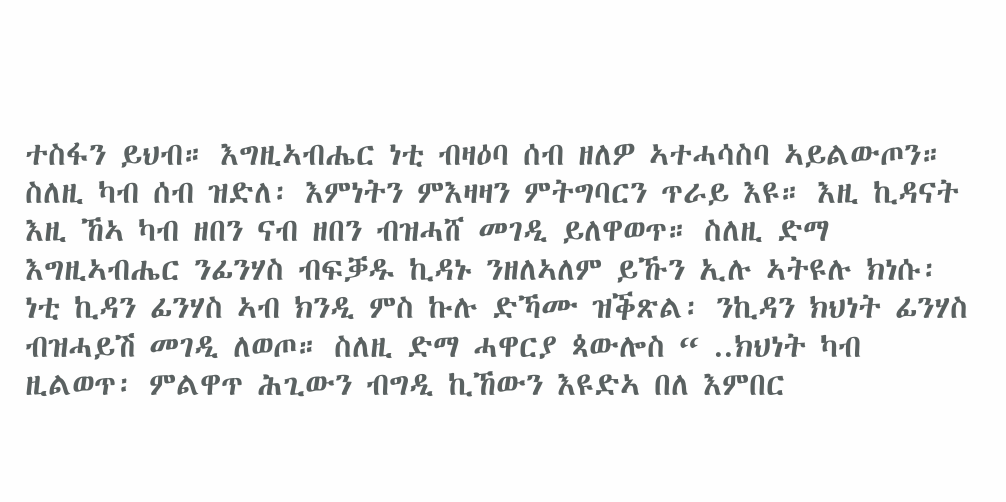ተስፋን ይህብ። እግዚኣብሔር ነቲ ብዛዕባ ሰብ ዘለዎ ኣተሓሳስባ ኣይልውጦን። ስለዚ ካብ ሰብ ዝድለ፡ እምነትን ምእዛዛን ምትግባርን ጥራይ እዩ። እዚ ኪዳናት እዚ ኸኣ ካብ ዘበን ናብ ዘበን ብዝሓሸ መገዲ ይለዋወጥ። ስለዚ ድማ እግዚኣብሔር ንፊንሃስ ብፍቓዱ ኪዳኑ ንዘለኣለም ይኹን ኢሉ ኣትዩሉ ክነሱ፡ ነቲ ኪዳን ፊንሃስ ኣብ ክንዲ ምስ ኩሉ ድኻሙ ዝቕጽል፡ ንኪዳን ክህነት ፊንሃስ ብዝሓይሽ መገዲ ለወጦ። ስለዚ ድማ ሓዋርያ ጳውሎስ “ ..ክህነት ካብ ዚልወጥ፡ ምልዋጥ ሕጊውን ብግዲ ኪኸውን እዩድኣ በለ እምበር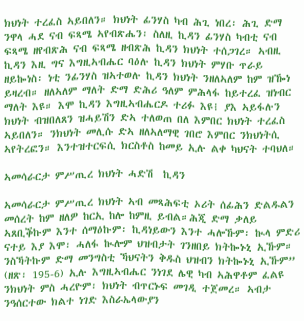ክህነት ተረፈስ ኣይበለን። ክህነት ፊንሃስ ካብ ሕጊ ነበረ፡ ሕጊ ድማ ንዋላ ሓደ ናብ ፍጻሜ ኣየብጽሔን፡ ስለዚ ኪዳን ፊንሃስ ካብቲ ናብ ፍጻሜ ዘየብጽሕ ናብ ፍጻሜ ዘብጽሕ ኪዳን ክህነት ተሰጋገረ። ኣብዚ ኪዳን እዚ ግና እግዚኣብሔር ባዕሉ ኪዳን ክህነት ምሃቡ ጥራይ ዘይኰነስ፡ ነቲ ንፊንሃስ ዝኣተወሉ ኪዳን ክህነት ንዘለኣለም ከም ዝዀነ ይዛረብ። ዘለኣለም ማለት ድማ ድሕሪ ዓለም ምሕላፋ ከይተረፈ ዝነብር ማለት እዩ። እሞ ኪዳን እግዚኣብሔርዶ ተሪፉ እዩ፧ ያእ ኣይፋሉን ክህነት ብዝበለጸን ዝሓይሽን ድኣ ተለወጠ በለ እምበር ክህነት ተረፈስ ኣይበለን። ንክህነት መሊሱ ድኣ ዘለኣለማዊ ገበሮ እምበር ንክህነትሲ ኣየትረፎን። እንተዝተርፍሲ ክርስቶስ ከመይ ኢሉ ልቀ ካህናት ተባህለ።

ኣመሳራርታ ምሥጢረ ክህነት ሓድሽ  ኪዳን

ኣመሳራርታ ምሥጢረ ክህነት ኣብ መጻሕፍቲ ኦሪት ሰፊሕን ድልዱልን መሰረት ከም ዘለዎ ከርኢ ከሎ ከምዚ ይብል።ሕጂ ድማ ቃለይ ኣጸቢቕኩም እንተ ሰማዕኩም፡ ኪዳነይውን እንተ ሓሎኹም፡ ኲላ ምድሪ ናተይ እያ እሞ፡ ሓለፋ ኲሎም ህዝብታት ገንዘበይ ክትኰኑኒ ኢኹም። ንስኻትኩም ድማ መንግስቲ ኻህናትን ቅዱስ ህዝብን ክትኰኑኒ ኢኹም” (ዘጽ፡ 195-6) ኢሉ እግዚኣብሔር ንነገደ ሌዊ ካብ ኣሕዋቶም ፈልዩ ንክህነት ምስ ሓረዮም፡ ክህነት ብጥርኑፍ መገዲ ተጀመረ። ኣብታ ንዓሰርተው ክልተ ነገድ እስራኤላውያን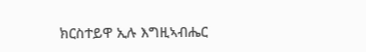ክርስተይዋ ኢሉ እግዚኣብሔር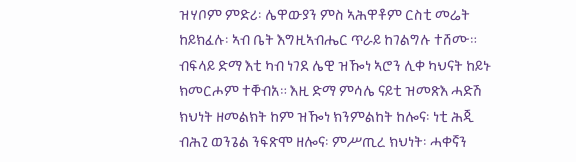ዝሃቦም ምድሪ፡ ሌዋውያን ምስ ኣሕዋቶም ርስቲ መሬት ከይክፈሉ፡ ኣብ ቤት እግዚኣብሔር ጥራይ ከገልግሉ ተሸሙ። ብፍላይ ድማ እቲ ካብ ነገደ ሌዊ ዝዀነ ኣሮን ሊቀ ካህናት ከይኑ ክመርሖም ተቐብአ። እዚ ድማ ምሳሌ ናይቲ ዝመጽእ ሓድሽ  ክህነት ዘመልክት ከም ዝዀነ ክንምልከት ከሎና፡ ነቲ ሕጂ ብሕጊ ወንጌል ንፍጽሞ ዘሎና፡ ምሥጢረ ክህነት፡ ሓቀኛን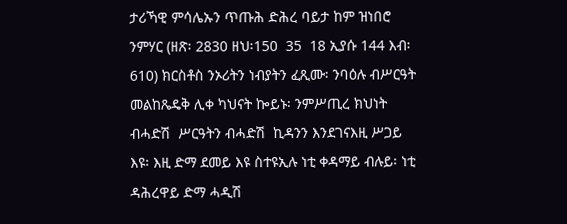ታሪኻዊ ምሳሌኡን ጥጡሕ ድሕረ ባይታ ከም ዝነበሮ ንምሃር (ዘጽ፡ 2830 ዘህ፡150  35  18 ኢያሱ 144 እብ፡ 610) ክርስቶስ ንኦሪትን ነብያትን ፈጺሙ፡ ንባዕሉ ብሥርዓት መልከጼዴቅ ሊቀ ካህናት ኰይኑ፡ ንምሥጢረ ክህነት ብሓድሽ  ሥርዓትን ብሓድሽ  ኪዳንን እንደገናእዚ ሥጋይ እዩ፡ እዚ ድማ ደመይ እዩ ስተዩኢሉ ነቲ ቀዳማይ ብሉይ፡ ነቲ ዳሕረዋይ ድማ ሓዲሽ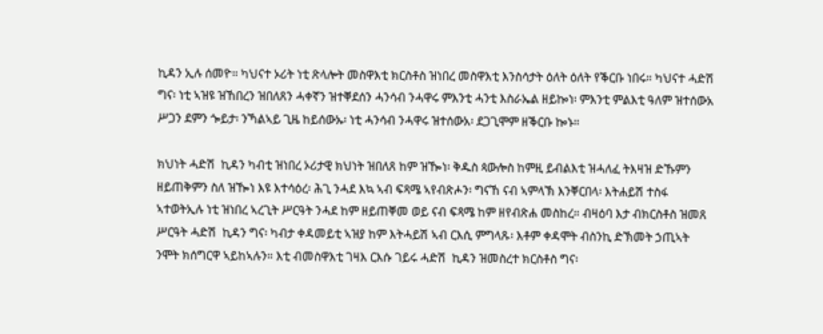ኪዳን ኢሉ ሰመዮ። ካህናተ ኦሪት ነቲ ጽላሎት መስዋእቲ ክርስቶስ ዝነበረ መስዋእቲ እንስሳታት ዕለት ዕለት የቕርቡ ነበሩ። ካህናተ ሓድሽ  ግና፡ ነቲ ኣዝዩ ዝኸበረን ዝበለጸን ሓቀኛን ዝተቐደሰን ሓንሳብ ንሓዋሩ ምእንቲ ሓንቲ እስራኤል ዘይኰነ፡ ምእንቲ ምልእቲ ዓለም ዝተሰውአ ሥጋን ደምን ጐይታ፡ ንኻልኣይ ጊዜ ከይሰውኡ፡ ነቲ ሓንሳብ ንሓዋሩ ዝተሰውአ፡ ደጋጊሞም ዘቕርቡ ኰኑ።

ክህነት ሓድሽ  ኪዳን ካብቲ ዝነበረ ኦሪታዊ ክህነት ዝበለጸ ከም ዝዀነ፡ ቅዱስ ጳውሎስ ከምዚ ይብልእቲ ዝሓለፈ ትእዛዝ ድኹምን ዘይጠቅምን ስለ ዝዀነ እዩ እተሳዕረ፡ ሕጊ ንሓደ እኳ ኣብ ፍጻሜ ኣየብጽሖን፡ ግናኸ ናብ ኣምላኽ እንቐርበላ፡ እትሐይሽ ተስፋ ኣተወትኢሉ ነቲ ዝነበረ ኣረጊት ሥርዓት ንሓደ ከም ዘይጠቐመ ወይ ናብ ፍጻሜ ከም ዘየብጽሐ መስከረ። ብዛዕባ እታ ብክርስቶስ ዝመጸ ሥርዓት ሓድሽ  ኪዳን ግና፡ ካብታ ቀዳመይቲ ኣዝያ ከም እትሓይሽ ኣብ ርእሲ ምግላጹ፡ እቶም ቀዳሞት ብስንኪ ድኽመት ኃጢኣት ንሞት ክሰግርዋ ኣይከኣሉን። እቲ ብመስዋእቲ ገዛእ ርእሱ ገይሩ ሓድሽ  ኪዳን ዝመስረተ ክርስቶስ ግና፡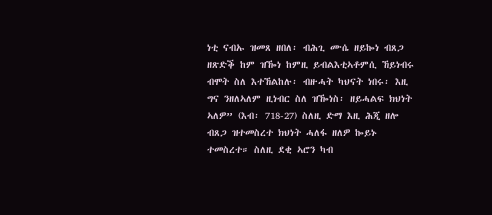ነቲ ናብኡ ዝመጸ ዘበለ፡ ብሕጊ ሙሴ ዘይኰነ ብጸጋ ዘጽድቕ ከም ዝዀነ ከምዚ ይብልእቲኣቶምሲ ኸይነብሩ ብሞት ስለ እተኸልከሉ፡ ብዙሓት ካህናት ነበሩ፡ እዚ ግና ንዘለኣለም ዚነብር ስለ ዝዀነስ፡ ዘይሓልፍ ክህነት ኣለዎ” (እብ፡ 718-27) ስለዚ ድማ እዚ ሕጂ ዘሎ ብጸጋ ዝተመስረተ ክህነት ሓለፋ ዘለዎ ኰይኑ ተመስረተ። ስለዚ ደቂ ኣሮን ካብ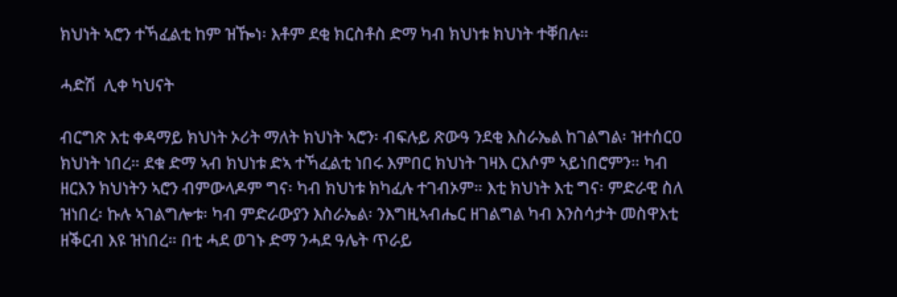ክህነት ኣሮን ተኻፈልቲ ከም ዝዀነ፡ እቶም ደቂ ክርስቶስ ድማ ካብ ክህነቱ ክህነት ተቐበሉ።

ሓድሽ  ሊቀ ካህናት

ብርግጽ እቲ ቀዳማይ ክህነት ኦሪት ማለት ክህነት ኣሮን፡ ብፍሉይ ጽውዓ ንደቂ እስራኤል ከገልግል፡ ዝተሰርዐ ክህነት ነበረ። ደቁ ድማ ኣብ ክህነቱ ድኣ ተኻፈልቲ ነበሩ እምበር ክህነት ገዛእ ርእሶም ኣይነበሮምን። ካብ ዘርእን ክህነትን ኣሮን ብምውላዶም ግና፡ ካብ ክህነቱ ክካፈሉ ተገብኦም። እቲ ክህነት እቲ ግና፡ ምድራዊ ስለ ዝነበረ፡ ኩሉ ኣገልግሎቱ፡ ካብ ምድራውያን እስራኤል፡ ንእግዚኣብሔር ዘገልግል ካብ እንስሳታት መስዋእቲ ዘቕርብ እዩ ዝነበረ። በቲ ሓደ ወገኑ ድማ ንሓደ ዓሌት ጥራይ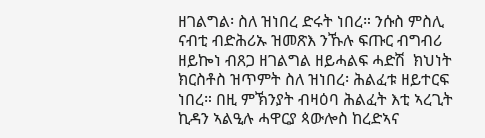ዘገልግል፡ ስለ ዝነበረ ድሩት ነበረ። ንሱስ ምስሊ ናብቲ ብድሕሪኡ ዝመጽእ ንኹሉ ፍጡር ብግብሪ ዘይኰነ ብጸጋ ዘገልግል ዘይሓልፍ ሓድሽ  ክህነት ክርስቶስ ዝጥምት ስለ ዝነበረ፡ ሕልፈቱ ዘይተርፍ ነበረ። በዚ ምኽንያት ብዛዕባ ሕልፈት እቲ ኣረጊት ኪዳን ኣልዒሉ ሓዋርያ ጳውሎስ ከረድኣና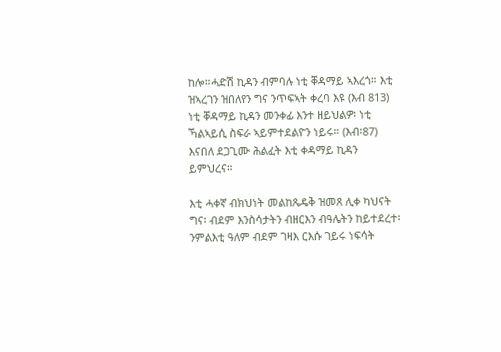ከሎ።ሓድሽ ኪዳን ብምባሉ ነቲ ቐዳማይ ኣእረጎ። እቲ ዝኣረገን ዝበለየን ግና ንጥፍኣት ቀረባ እዩ (እብ 813)  ነቲ ቐዳማይ ኪዳን መንቀፊ እንተ ዘይህልዎ፡ ነቲ ኻልኣይሲ ስፍራ ኣይምተደልዮን ነይሩ። (እብ፡87) እናበለ ደጋጊሙ ሕልፈት እቲ ቀዳማይ ኪዳን ይምህረና።

እቲ ሓቀኛ ብክህነት መልከጼዴቅ ዝመጸ ሊቀ ካህናት ግና፡ ብደም እንስሳታትን ብዘርእን ብዓሌትን ከይተደረተ፡ ንምልእቲ ዓለም ብደም ገዛእ ርእሱ ገይሩ ነፍሳት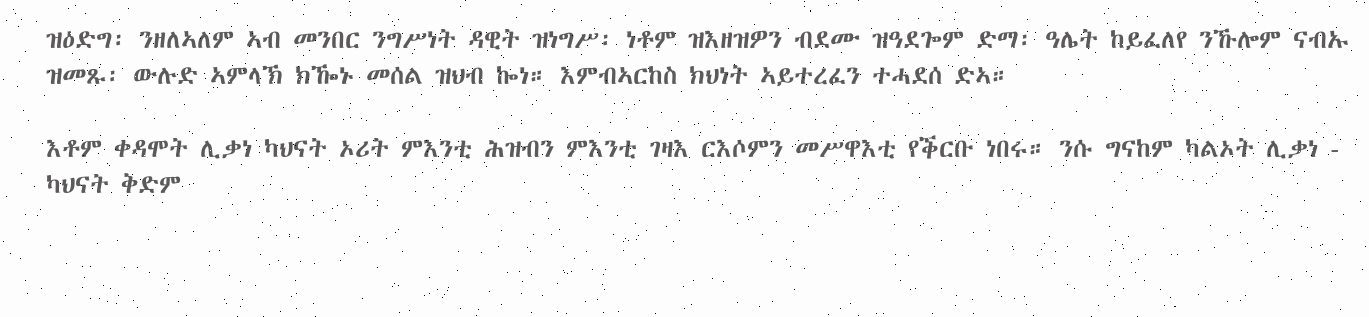ዝዕድግ፡ ንዘለኣለም ኣብ መንበር ንግሥነት ዳዊት ዝነግሥ፡ ነቶም ዝእዘዝዎን ብደሙ ዝዓደጐም ድማ፡ ዓሌት ከይፈለየ ንኹሎም ናብኡ ዝመጹ፡ ውሉድ ኣምላኽ ክዀኑ መሰል ዝህብ ኰነ። እምብኣርከስ ክህነት ኣይተረፈን ተሓደሰ ድኣ።

እቶም ቀዳሞት ሊቃነ ካህናት ኦሪት ምእንቲ ሕዝብን ምእንቲ ገዛእ ርእሶምን መሥዋእቲ የቕርቡ ነበሩ። ንሱ ግናከም ካልኦት ሊቃነ - ካህናት ቅድም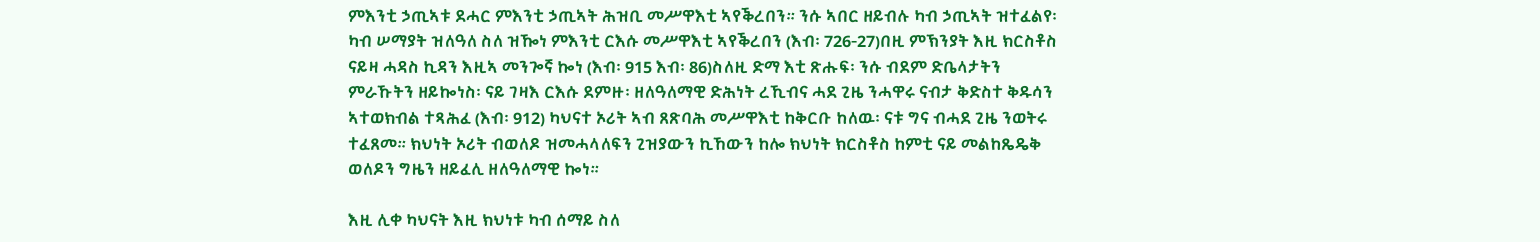ምእንቲ ኃጢኣቱ ደሓር ምእንቲ ኃጢኣት ሕዝቢ መሥዋእቲ ኣየቕረበን። ንሱ ኣበር ዘይብሉ ካብ ኃጢኣት ዝተፈልየ፡ ካብ ሠማያት ዝለዓለ ስለ ዝዀነ ምእንቲ ርእሱ መሥዋእቲ ኣየቕረበን (እብ፡ 726-27)በዚ ምኽንያት እዚ ክርስቶስ ናይዛ ሓዳስ ኪዳን እዚኣ መንጐኛ ኰነ (እብ፡ 915 እብ፡ 86)ስለዚ ድማ እቲ ጽሑፍ፡ ንሱ ብደም ድቤላታትን ምራኹትን ዘይኰነስ፡ ናይ ገዛእ ርእሱ ደምዙ፡ ዘለዓለማዊ ድሕነት ረኺብና ሓደ ጊዜ ንሓዋሩ ናብታ ቅድስተ ቅዱሳን ኣተወክብል ተጻሕፈ (እብ፡ 912) ካህናተ ኦሪት ኣብ ጸጽባሕ መሥዋእቲ ከቅርቡ ከለዉ፡ ናቱ ግና ብሓደ ጊዜ ንወትሩ ተፈጸመ። ክህነት ኦሪት ብወለዶ ዝመሓላለፍን ጊዝያውን ኪኸውን ከሎ ክህነት ክርስቶስ ከምቲ ናይ መልከጼዴቅ ወለዶን ግዜን ዘይፈሊ ዘለዓለማዊ ኰነ።

እዚ ሊቀ ካህናት እዚ ክህነቱ ካብ ሰማይ ስለ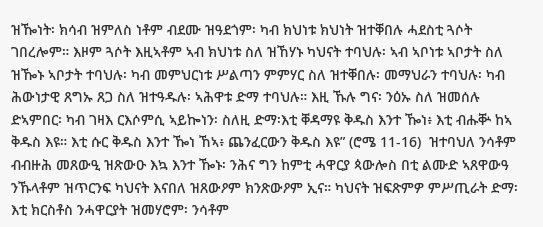ዝዀነት፡ ክሳብ ዝምለስ ነቶም ብደሙ ዝዓደጎም፡ ካብ ክህነቱ ክህነት ዝተቐበሉ ሓደስቲ ጓሶት ገበረሎም። እዞም ጓሶት እዚኣቶም ኣብ ክህነቱ ስለ ዝኸሃኑ ካህናት ተባህሉ፡ ኣብ ኣቦነቱ ኣቦታት ስለ ዝዀኑ ኣቦታት ተባህሉ፡ ካብ መምህርነቱ ሥልጣን ምምሃር ስለ ዝተቐበሉ፡ መማህራን ተባህሉ፡ ካብ ሕውነታዊ ጸግኡ ጸጋ ስለ ዝተዓዱሉ፡ ኣሕዋቱ ድማ ተባህሉ። እዚ ኹሉ ግና፡ ንዕኡ ስለ ዝመሰሉ ድኣምበር፡ ካብ ገዛእ ርእሶምሲ ኣይኰነን፡ ስለዚ ድማ፡እቲ ቐዳማዩ ቅዱስ እንተ ዀነ፥ እቲ ብሑቝ ከኣ ቅዱስ እዩ። እቲ ሱር ቅዱስ እንተ ዀነ ኸኣ፥ ጨንፈርውን ቅዱስ እዩ” (ሮሜ 11-16)  ዝተባህለ ንሳቶም ብብዙሕ መጸውዒ ዝጽውዑ እኳ እንተ ዀኑ፡ ንሕና ግን ከምቲ ሓዋርያ ጳውሎስ በቲ ልሙድ ኣጸዋውዓ ንኹላቶም ዝጥርንፍ ካህናት እናበለ ዝጸውዖም ክንጽውዖም ኢና። ካህናት ዝፍጽምዎ ምሥጢራት ድማ፡ እቲ ክርስቶስ ንሓዋርያት ዝመሃሮም፡ ንሳቶም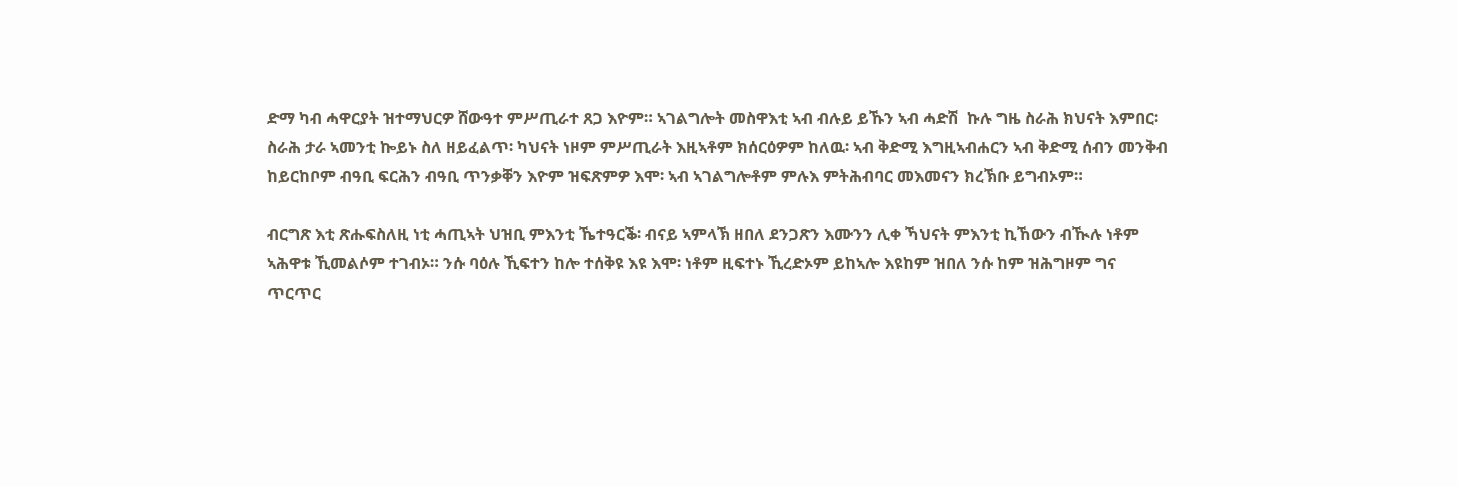ድማ ካብ ሓዋርያት ዝተማህርዎ ሸውዓተ ምሥጢራተ ጸጋ እዮም። ኣገልግሎት መስዋእቲ ኣብ ብሉይ ይኹን ኣብ ሓድሽ  ኩሉ ግዜ ስራሕ ክህናት እምበር፡ ስራሕ ታራ ኣመንቲ ኰይኑ ስለ ዘይፈልጥ፡ ካህናት ነዞም ምሥጢራት እዚኣቶም ክሰርዕዎም ከለዉ፡ ኣብ ቅድሚ እግዚኣብሐርን ኣብ ቅድሚ ሰብን መንቅብ ከይርከቦም ብዓቢ ፍርሕን ብዓቢ ጥንቃቐን እዮም ዝፍጽምዎ እሞ፡ ኣብ ኣገልግሎቶም ምሉእ ምትሕብባር መእመናን ክረኽቡ ይግብኦም።

ብርግጽ እቲ ጽሑፍስለዚ ነቲ ሓጢኣት ህዝቢ ምእንቲ ኼተዓርቕ፡ ብናይ ኣምላኽ ዘበለ ደንጋጽን እሙንን ሊቀ ኻህናት ምእንቲ ኪኸውን ብዂሉ ነቶም ኣሕዋቱ ኺመልሶም ተገብኦ። ንሱ ባዕሉ ኺፍተን ከሎ ተሰቅዩ እዩ እሞ፡ ነቶም ዚፍተኑ ኺረድኦም ይከኣሎ እዩከም ዝበለ ንሱ ከም ዝሕግዞም ግና ጥርጥር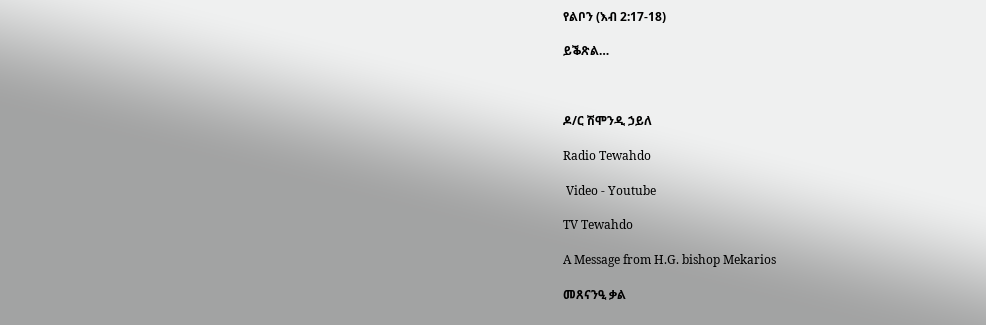የልቦን (እብ 2:17-18)

ይቕጽል…



ዶ/ር ሽሞንዲ ኃይለ

Radio Tewahdo

 Video - Youtube

TV Tewahdo

A Message from H.G. bishop Mekarios

መጸናንዒ ቃል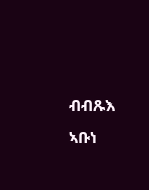ብብጹእ ኣቡነ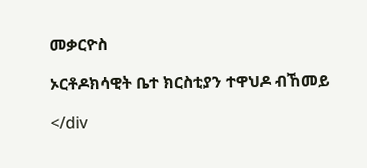መቃርዮስ

ኦርቶዶክሳዊት ቤተ ክርስቲያን ተዋህዶ ብኸመይ

</div